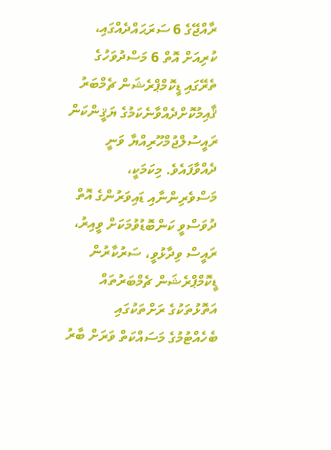ރާއްޖޭގެ 6 ސަރަޙައްދެއްގައި، ކުރިއަށް އޮތް 6 މަސްދުވަހުގެ ތެރޭގައި ޑީކޮމްޕްރެޝަން ޗެމްބަރު ޤާއިމުކޮށްދެއްވާނެކަމުގެ ޔަޤީންކަން ރައީސުލްޖުމްހޫރިއްޔާ ވަނީ ދެއްވާފައެވެ. މިކަމަކީ، މަސްވެރިންނާއި ޑައިވަރުންގެ އޮތް ދުވަސްވީ ކަންބޮޑުވުމަކަށް ވީއިރު، ރައީސް ވިދާޅުވީ، ސަރުކާރުން ޑީކޮމްޕްރެޝަން ޗެމްބަރުތައް އަތޮޅުތަކުގެ ރަށްތަކުގައި ބެހެއްޓުމުގެ މަސައްކަތް ވަރަށް ބާރު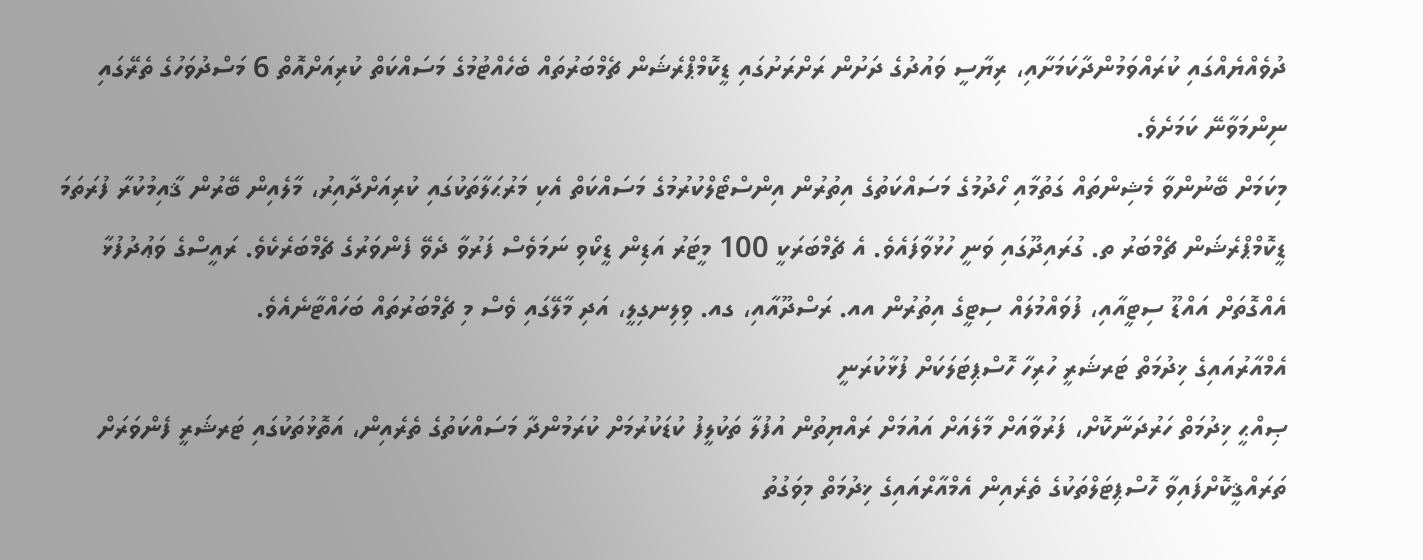ދުވެއްޔެއްގައި ކުރައްވަމުންދާކަމަށާއި، ރިޔާސީ ވައުދުގެ ދަށުން ރަށްރަށުގައި ޑީކޮމްޕްރެޝަން ޗެމްބަރުތައް ބެހެއްޓުމުގެ މަސައްކަތް ކުރިއަށްއޮތް 6 މަސްދުވަހުގެ ތެރޭގައި ނިންމަވާނޭ ކަމަށެވެ.
މިކަމަށް ބޭނުންވާ މެޝިންތައް ގަތުމާއި ހޯދުމުގެ މަސައްކަތުގެ އިތުރުން އިންސްޓޯލްކުރުމުގެ މަސައްކަތް އެކި މަރުޙަލާތަކުގައި ކުރިއަށްދާއިރު، މާލެއިން ބޭރުން ޤާއިމުކުރާ ފުރަތަމަ ޑީކޮމްޕްރެޝަން ޗެމްބަރު ތ. ގުރައިދޫގައި ވަނީ ހުޅުވާފައެވެ. އެ ޗެމްބަރަކީ 100 މީޓަރު އަޑިން ޑީކޯވި ނަމަވެސް ފަރުވާ ދެވޭ ފެންވަރުގެ ޗެމްބަރެކެވެ. ރައީސްގެ ވަޢުދުފުޅާ އެއްގޮތަށް އައްޑޫ ސިޓީއާއި، ފުވައްމުލައް ސިޓީގެ އިތުރުން އއ. ރަސްދޫއާއި، ގއ. ވިލިނގިލީ، އަދި މާލޭގައި ވެސް މި ޗެމްބަރުތައް ބަހައްޓާނެއެވެ.
އެމްއާރުއައިގެ ޚިދުމަތް ޓަރޝަރީ ހުރިހާ ހޮސްޕިޓަލަކަށް ފުޅާކުރަނީ
ޞިއްޙީ ޚިދުމަތް ހަރުދަނާކޮށް، ފަރުވާއަށް މާލެއަށް އައުމަށް ރައްޔިތުން އުފުލާ ތަކުލީފު ކުޑަކުރުމަށް ކުރަމުންދާ މަސައްކަތުގެ ތެރެއިން، އަތޮޅުތަކުގައި ޓަރޝަރީ ފެންވަރަށް ތަރައްޤީކޮށްފައިވާ ހޮސްޕިޓަލްތަކުގެ ތެރެއިން އެމްއާރްއައިގެ ޚިދުމަތް މިވަގުތު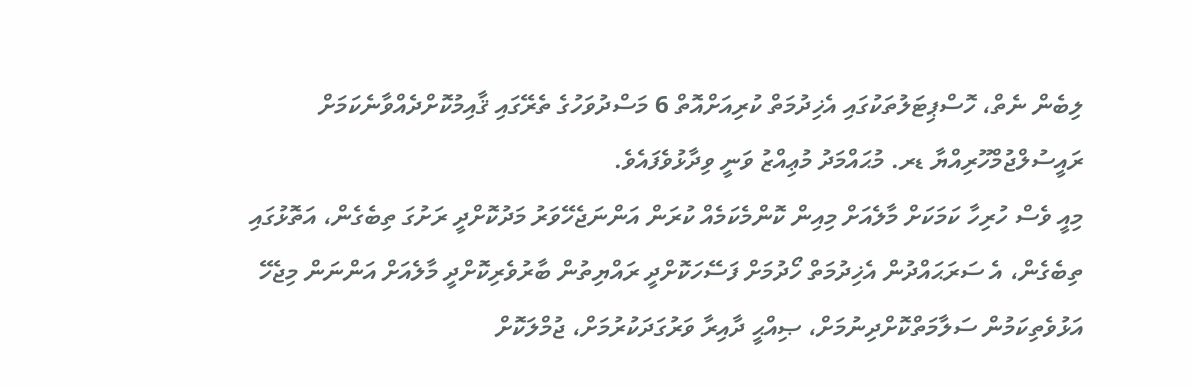ލިބެން ނެތް، ހޮސްޕިޓަލުތަކުގައި އެޚިދުމަތް ކުރިއަށްއޮތް 6 މަސްދުވަހުގެ ތެރޭގައި ޤާއިމުކޮށްދެއްވާނެކަމަށް ރައީސުލްޖުމްހޫރިއްޔާ ޑރ. މުޙައްމަދު މުޢިއްޒު ވަނީ ވިދާޅުވެފައެވެ.
މިއީ ވެސް ހުރިހާ ކަމަކަށް މާލެއަށް މިއިން ކޮންމެކަމެއް ކުރަން އަންނަޖެހޭވަރު މަދުކޮށްދީ ރަށުގަ ތިބެގެން، އަތޮޅުގައި ތިބެގެން، އެ ސަރަޙައްދުން އެޚިދުމަތް ހޯދުމަށް ފަސޭހަކޮށްދީ ރައްޔިތުން ބާރުވެރިކޮށްދީ މާލެއަށް އަންނަން މިޖެހޭ އަޅުވެތިކަމުން ސަލާމަތްކޮށްދިނުމަށް، ޞިއްޙީ ދާއިރާ ވަރުގަދަކުރުމަށް، ޖުމްލަކޮށް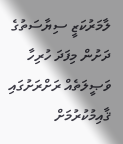ލާމަރުކަޒީ ސިޔާސަތުގެ ދަށުން މިފަދަ ހުރިހާ ވަޞީލަތެއް ރަށްރަށުގައި ޤާއިމުކުރުމަށް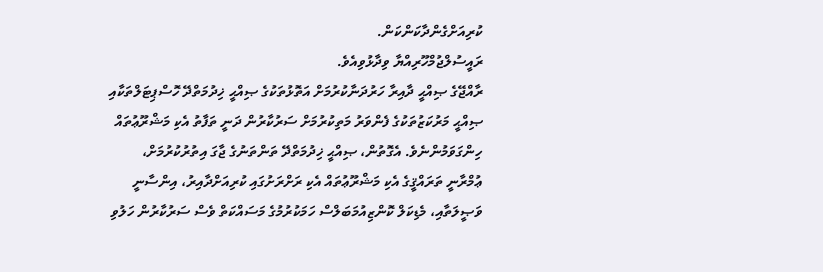ކުރިއަށްގެންދާކަންކަން.
ރައީސުލްޖުމްހޫރިއްޔާ ވިދާޅުވިއެވެ.
ރާއްޖޭގެ ޞިއްޙީ ދާއިރާ ހަރުދަނާކުރުމަށް އަތޮޅުތަކުގެ ޞިއްޙީ ޚިދުމަތްދޭ ހޮސްޕިޓަލްތަކާއި ޞިއްޙީ މަރުކަޒުތަކުގެ ފެންވަރު މަތިކުރުމަށް ސަރުކާރުން ދަނީ ތަފާތު އެކި މަޝްރޫޢުތައް ހިންގަވަމުންނެވެ. އެގޮތުން، ޞިއްޙީ ޚިދުމަތްދޭ ތަންތަނުގެ ޖާގަ އިތުރުކުރުމަށް، ޢުމްރާނީ ތަރައްޤީގެ އެކި މަޝްރޫޢުތައް އެކި ރަށްރަށުގައި ކުރިއަށްދާއިރު، އިންސާނީ ވަޞީލަތާއި، މެޑިކަލް ކޮންޒިއުމަބަލްސް ހަމަކުރުމުގެ މަސައްކަތް ވެސް ސަރުކާރުން ހަލުވި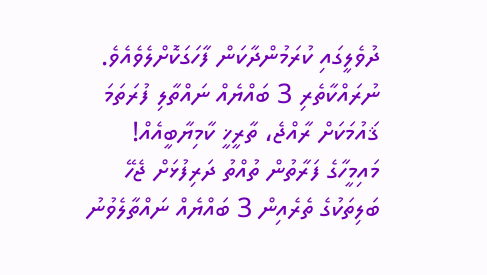ދުވެލީގައި ކުރަމުންދާކަން ފާހަގަކޮށްލެވެއެވެ.
ނުރައްކާތެރި 3 ބައްޔެއް ނައްތާލި ފުރަތަމަ ޤައުމަކަށް ރާއްޖެ، ތާރީޚީ ކާމިޔާބީއެއް!
މައިމީހާގެ ފަރާތުން ތުއްތު ދަރިފުޅަށް ޖެހޭ ބަލިތަކުގެ ތެރެއިން 3 ބައްޔެއް ނައްތާލެވުނު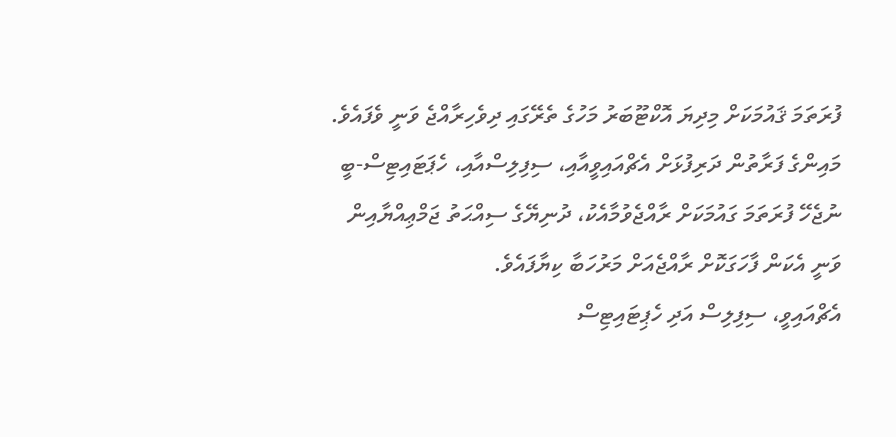ފުރަތަމަ ޤައުމަކަށް މިދިޔަ އޮކްޓޫބަރު މަހުގެ ތެރޭގައި ދިވެހިރާއްޖެ ވަނީ ވެފައެވެ. މައިންގެ ފަރާތުން ދަރިފުޅަށް އެޗްއައިވީއާއި، ސިފިލިސްއާއި، ހެޕަޓައިޓިސް-ބީ ނުޖެހޭ ފުރަތަމަ ގައުމަކަށް ރާއްޖެވުމާއެކު، ދުނިޔޭގެ ސިއްޙަތު ޖަމްޢިއްޔާއިން ވަނީ އެކަން ފާހަގަކޮށް ރާއްޖެއަށް މަރުހަބާ ކިޔާފައެވެ.
އެޗްއައިވީ، ސިފިލިސް އަދި ހެޕިޓައިޓިސް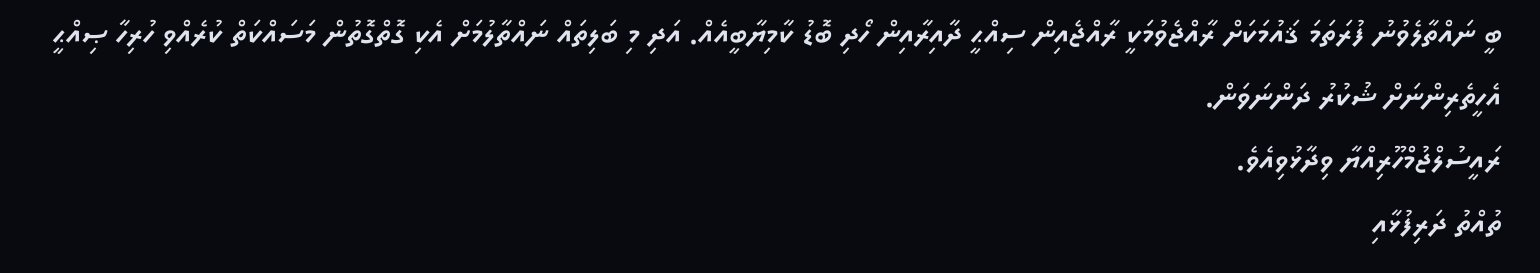ބީ ނައްތާލެވުނު ފުރަތަމަ ޤައުމަކަށް ރާއްޖެވުމަކީ ރާއްޖެއިން ސިއްޙީ ދާއިރާއިން ހޯދި ބޮޑު ކާމިޔާބީއެއް. އަދި މި ބަލިތައް ނައްތާލުމަށް އެކި ގޮތްގޮތުން މަސައްކަތް ކުރެއްވި ހުރިހާ ޞިއްޙީ އެހީތެރިންނަށް ޝުކުރު ދަންނަވަން.
ރައީސުލްޖުމްހޫރިއްޔާ ވިދާޅުވިއެވެ.
ތުއްތު ދަރިފުޅާއި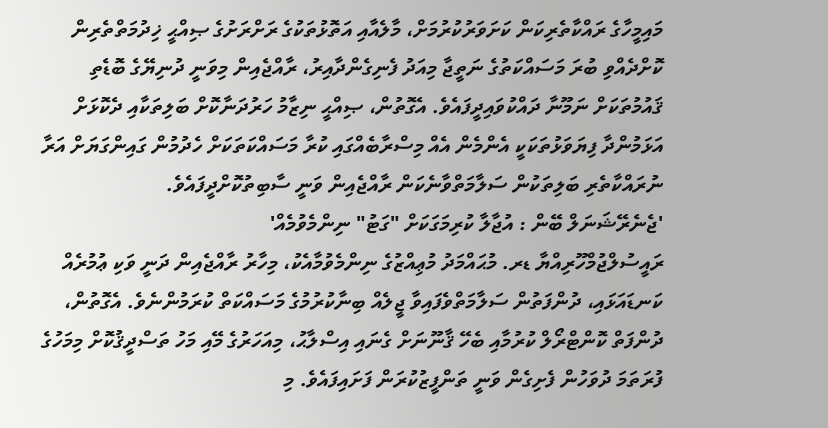މައިމީހާގެ ރައްކާތެރިކަން ކަށަވަރުކުރުމަށް، މާލެއާއި އަތޮޅުތަކުގެ ރަށްރަށުގެ ޞިއްޙީ ޚިދުމަތްތެރިން ކޮށްދެއްވި ބުރަ މަސައްކަތުގެ ނަތީޖާ މިއަދު ފެނިގެންދާއިރު، ރާއްޖެއިން މިވަނީ ދުނިޔޭގެ ބޮޑެތި ޤައުމުތަކަށް ނަމޫނާ ދައްކުވައިދީފައެވެ. އެގޮތުން، ޞިއްޙީ ނިޒާމު ހަރުދަނާކޮށް ބަލިތަކާއި ދެކޮޅަށް އަޅަމުންދާ ފިޔަވަޅުތަކަކީ އެންމެން އެއް މިސްރާބެއްގައި ކުރާ މަސައްކަތަކަށް ހެދުމުން ގައިންގަޔަށް އަރާ ނުރައްކާތެރި ބަލިތަކުން ސަލާމަތްވާނެކަން ރާއްޖެއިން ވަނީ ސާބިތުކޮށްދީފައެވެ.
'ޖެނެރޭޝަނަލް ބޭން : އުޖާލާ ކުރިމަގަކަށް "ގަޓު" ނިންމެވުމެއް'
ރައީސުލްޖުމްހޫރިއްޔާ ޑރ. މުޙައްމަދު މުޢިއްޒުގެ ނިންމެވުމާއެކު، މިހާރު ރާއްޖެއިން ދަނީ ވަކި ޢުމުރެއް ކަނޑައަޅައި، ދުންފަތުން ސަލާމަތްވެފައިވާ ޖީލެއް ބިނާކުރުމުގެ މަސައްކަތް ކުރަމުންނެވެ. އެގޮތުން، ދުންފަތް ކޮންޓްރޯލް ކުރުމާއި ބެހޭ ޤާނޫނަށް ގެނައި އިސްލާޙު، މިއަހަރުގެ މޭއި މަހު ތަސްދީޤުކޮށް މިމަހުގެ ފުރަތަމަ ދުވަހުން ފެށިގެން ވަނީ ތަންފީޒުކުރަން ފަށައިފައެވެ. މި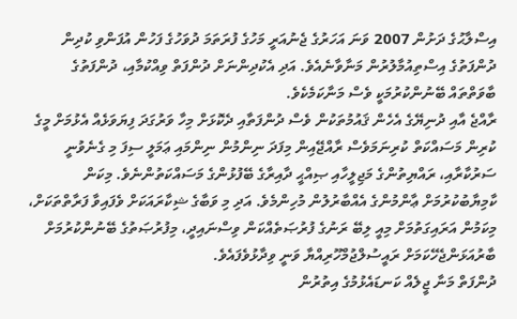އިސްލާޙުގެ ދަށުން 2007 ވަނަ އަހަރުގެ ޖެނުއަރީ މަހުގެ ފުރަތަމަ ދުވަހުގެ ފަހުން އުފަންވި ކުދިން ދުންފަތުގެ އިސްތިއުމާލުރުން މަނާވާނެއެވެ. އަދި އެކުދިންނަށް ދުންފަތް ވިއްކުމާއި، ދުންފަތުގެ ބާވަތްތައް ބޭނުންކުރުމަކީ ވެސް މަނާކަމެކެވެ.
ރާއްޖެ އާއި ދުނިޔޭގެ އެހެން ޤައުމުތަކުން ވެސް ދުންފަތާއި ދެކޮޅަށް މިހާ ވަރުގަދަ ފިޔަވަޅެއް އެޅުމަށް މީގެ ކުރިން މަސައްކަތް ކުރިނަމަވެސް ރާއްޖޭއިން މިފަދަ ނިންމުން ނިންމައި ޢަމަލީ ސިފަ މި ގެނެވުނީ ސަރުކާރާއި، ރައްޔިތުންގެ މަޖިލީހާއި ޞިއްޙީ ދާއިރާގެ ބޭފުޅުންގެ މަސައްކަތުންނެވެ. މިކަން ކާމިޔާބުކުރުމަށް ޢާންމުންގެ އެއްބާރުލުން މުހިންމެވެ. އަދި މި ވަބާގެ ޝިކާރައަކަށް ވެފައިވާ ފަރާތްތަކަށް، މިކަމުން އަރައިގަތުމަށް މިއީ ލިބޭ ރަނުގެ ފުރުޞަތެއްކަން ވިސްނައިދީ، މިފުރުޞަތުގެ ބޭނުންކުރުމަށް ބާރުއަޅަންޖެހޭކަމަށް ރައީސުލްޖުމްހޫރިއްޔާ ވަނީ ވިދާޅުވެފައެވެ.
ދުންފަތް މަނާ ޖީލެއް ކަނޑައެޅުމުގެ އިތުރުން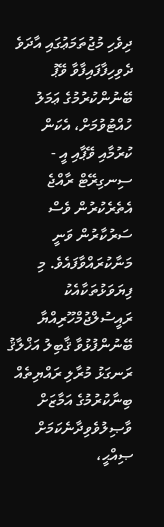ދިވެހި މުޖުތަމަޢުގައި އާދަވެ ދެވިހިފާފައިފާވާ ވޭޕު ބޭނުންކުރުމުގެ ޢަމަލު ހުއްޓުވުމަށް، އެކަން ކުރުމާއި ވޭޕާއި އީ - ސިނގިރޭޓް ރާއްޖެ އެތެރެކުރުން ވެސް ސަރުކާރުން ވަނީ މަނާކުރައްވާފައެވެ. މި ފިޔަވަޅުތަކާއެކު ރައީސުލްޖުމްހޫރިއްޔާ ބޭނުންފުޅުވާ ޤާބިލު އަޚްލާޤު ރަނގަޅު މުރާލި ރައްޔިތެއް ބިނާކުރުމުގެ އަމާޒަށް ވާޞިލުވެވިދާނެކަމަށް ޞިއްޙީ،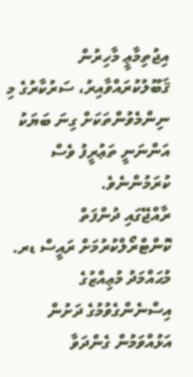އިޖުތިމާޢީ މާހިރުން ޤަބޫލުކުރައްވާއިރު، ސަރުކާރުގެ މި ނިންމެވުންތަކަށް ގިނަ ބަޔަކު އަންނަނީ ތަޢުރީފު ވެސް ކުރަމުންނެވެ.
ރާއްޖޭގައި ދުންފަތް ކޮންޓްރޯލްކުރުމަށް ރައީސް ޑރ. މުޙައްމަދު މުޢިއްޒުގެ އިސްނެންގެވުމުގެ ދަށުން އަޅުއްވަމުން ގެންދަވާ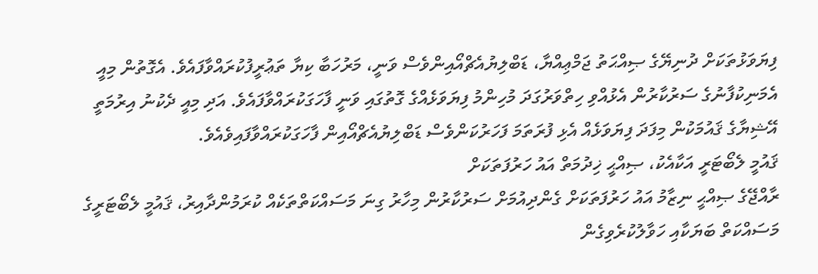ފިޔަވަޅުތަކަށް ދުނިޔޭގެ ޞިއްޙަތު ޖަމްޢިއްޔާ، ޑަބްލިޔުއެޗްއޯއިންވެސް ވަނީ، މަރުހަބާ ކިޔާ ތަޢުރީފުކުރައްވާފައެވެ. އެގޮތުން މިއީ އެމަނިކުފާނުގެ ސަރުކާރުން އެޅުއްވި ހިތްވަރުގަދަ މުހިންމު ފިޔަވަޅެއްގެ ގޮތުގައި ވަނީ ފާހަގަކުރައްވާފައެވެ. އަދި މިއީ ދެކުނު އިރުމަތީ އޭޝިޔާގެ ޤައުމަކުން މިފަދަ ފިޔަވަޅެއް އެޅި ފުރަތަމަ ފަހަރުކަންވެސް ޑަބްލިޔުއެޗްއޯއިން ފާހަގަކުރައްވާފައިވެއެވެ.
ޤައުމީ ލެބޯޓަރީ އަކާއެކު، ޞިއްޙީ ޚިދުމަތް އައު ހަރުފަތަކަށް
ރާއްޖޭގެ ޞިއްޙީ ނިޒާމު އައު ހަރުފަތަކަށް ގެންދިއުމަށް ސަރުކާރުން މިހާރު ގިނަ މަސައްކަތްތަކެއް ކުރަމުންދާއިރު، ޤައުމީ ލެބޯޓަރީގެ މަސައްކަތް ބަޔަކާއި ހަވާލުކުރެވިގެން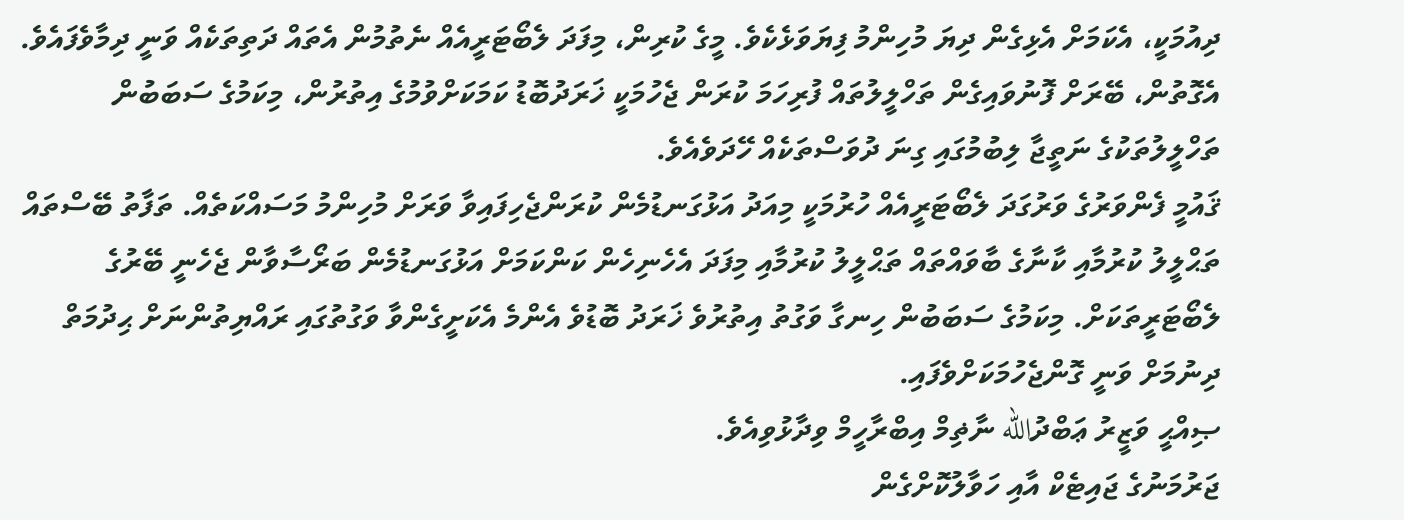ދިއުމަކީ، އެކަމަށް އެޅިގެން ދިޔަ މުހިންމު ފިޔަވަޅެކެވެ. މީގެ ކުރިން، މިފަދަ ލެބޯޓަރީއެއް ނެތުމުން އެތައް ދަތިތަކެއް ވަނީ ދިމާވެފައެވެ. އެގޮތުން، ބޭރަށް ފޮނުވައިގެން ތަހްލީލުތައް ފުރިހަމަ ކުރަން ޖެހުމަކީ ޚަރަދުބޮޑު ކަމަކަށްވުމުގެ އިތުރުން، މިކަމުގެ ސަބަބުން ތަހްލީލުތަކުގެ ނަތީޖާ ލިބުމުގައި ގިނަ ދުވަސްތަކެއް ހޭދަވެއެވެ.
ޤައުމީ ފެންވަރުގެ ވަރުގަދަ ލެބޯޓަރީއެއް ހުރުމަކީ މިއަދު އަޅުގަނޑުމެން ކުރަންޖެހިފައިވާ ވަރަށް މުހިންމު މަސައްކަތެއް. ތަފާތު ބޭސްތައް ތަޙްލީލު ކުރުމާއި ކާނާގެ ބާވައްތައް ތަޙްލީލު ކުރުމާއި މިފަދަ އެހެނިހެން ކަންކަމަށް އަޅުގަނޑުމެން ބަރޯސާވާން ޖެހެނީ ބޭރުގެ ލެބޯޓަރީތަކަށް. މިކަމުގެ ސަބަބުން ހިނގާ ވަގުތު އިތުރުވެ ޚަރަދު ބޮޑުވެ އެންމެ އެކަށީގެންވާ ވަގުތުގައި ރައްޔިތުންނަށް ޙިދުމަތް ދިނުމަށް ވަނީ ގޮންޖެހުމަކަށްވެފައި.
ޞިއްޙީ ވަޒީރު ޢަބްދުالله ނާޡިމް އިބްރާހީމް ވިދާޅުވިއެވެ.
ޖަރުމަނުގެ ޖައިޓެކް އާއި ހަވާލުކޮށްގެން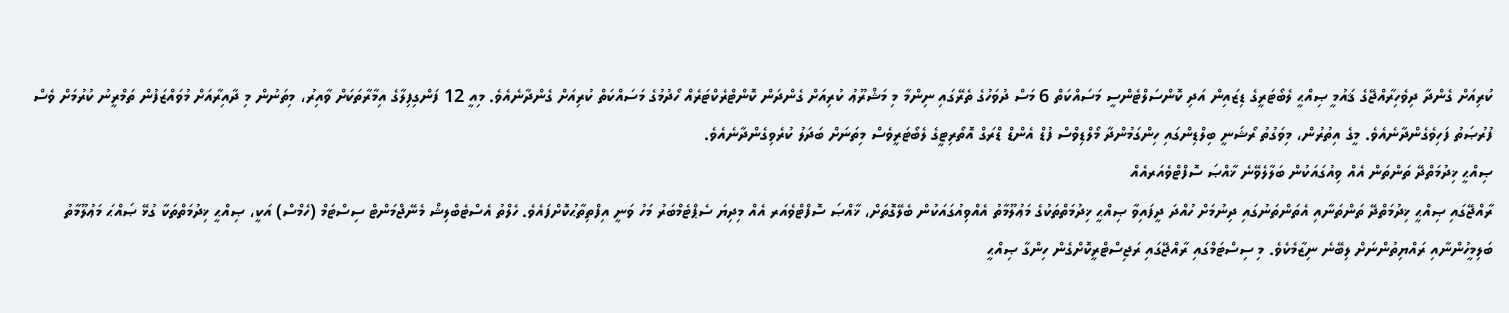ކުރިއަށް ގެންދާ ދިވެހިރާއްޖޭގެ ޤައުމީ ޞިއްޙީ ލެބޯޓަރީގެ ޑިޒައިން އަދި ކޮންސަލްޓެންސީ މަސައްކަތް 6 މަސް ދުވަހުގެ ތެރޭގައި ނިންމާ މި މަޝްރޫޢު ކުރިއަށް ގެންދަން ކޮންޓްރެކްޓަރެއް ހޯދުމުގެ މަސައްކަތް ކުރިއަށް ގެންދާނެއެވެ. މިއީ 12 ފަންގިފިލާގެ އިމާރާތަކަށް ވާއިރު، މިތަނުން މި ދާއިރާއަށް މުވައްޒަފުން ތަމްރީނު ކުރުމަށް ވެސް ފުރުޞަތު ފަހިވެގެންދާނެއެވެ. މީގެ އިތުރުން، މިވަގުތު ރޯޝަނީ ބިލްޑިންގައި ހިންގަމުންދާ މޯލްޑިވްސް ފުޑް އެންޑް ޑްރަގް އޮތޯރިޓީގެ ލެބޯޓަރީވެސް މިތަނަށް ބަދަލު ކުރެވިގެންދާނެއެވެ.
ޞިއްޙީ ޚިދުމަތްދޭ ތަންތަން އެއް ވިއުގައަކުން ބަލާލެވޭނެ ޚާއްޞަ ސޮފްޓްވެއަރއެއް
ރާއްޖޭގައި ޞިއްޙީ ޚިދުމަތްދޭ ތަންތަނާއި އެތަންތަނުގައި ދިނުމަށް ހުއްދަ ދީފައިވާ ޞިއްޙީ ޚިދުމަތްތަކުގެ މަޢުލޫމާތު އެއްވިއުގައަކުން ބެލޭގޮތަށް، ޚާއްޞަ ސޮފްޓްވެއަރ އެއް މިދިޔަ ސެޕްޓެމްބަރު މަހު ވަނީ އިފްތިތާޙުކޮށްފައެވެ. ހެލްތު އެސްޓެބްލިޝް މެނޭޖްމަންޓް ސިސްޓަމް (ހެމްސް) އަކީ، ޞިއްޙީ ޚިދުމަތްތަކާ ގުޅޭ ޞައްޙަ މަޢުލޫމާތު ބަލިމީހުންނާއި ރައްޔިތުންނަށް ލިބޭނެ ނިޒާމެކެވެ. މި ސިސްޓަމްގައި ރާއްޖޭގައި ރަޖިސްޓްރީކޮށްގެން ހިންގާ ޞިއްޙީ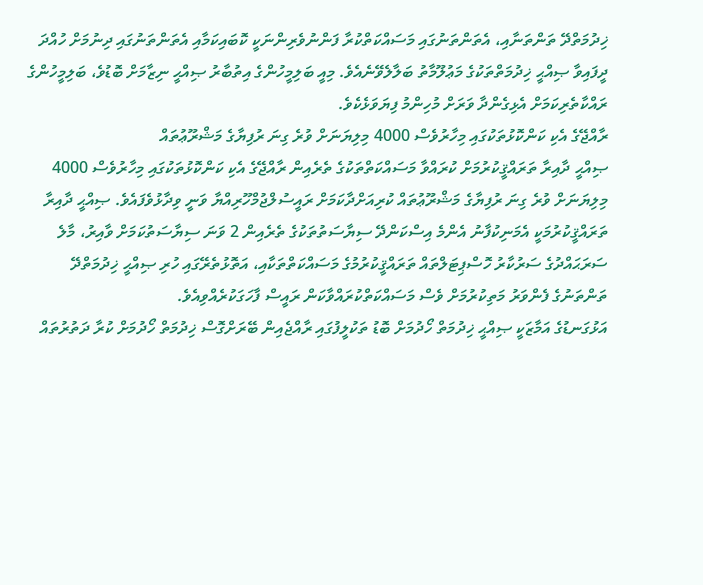ޚިދުމަތްދޭ ތަންތަނާއި، އެތަންތަނުގައި މަސައްކަތްކުރާ ފަންނުވެރިންނަކީ ކޮބައިކަމާއި އެތަންތަނުގައި ދިނުމަށް ހުއްދަ ދީފައިވާ ޞިއްޙީ ޚިދުމަތްތަކުގެ މަޢުލޫމާތު ބަލާލެވޭނެއެވެ. މިއީ ބަލިމީހުންގެ އިތުބާރު ޞިއްޙީ ނިޒާމަށް ބޮޑުވެ، ބަލިމީހުންގެ ރައްކާތެރިކަމަށް އެޅިގެންދާ ވަރަށް މުހިންމު ފިޔަވަޅެކެވެ.
ރާއްޖޭގެ އެކި ކަންކޮޅުތަކުގައި މިހާރުވެސް 4000 މިލިޔަނަށް ވުރެ ގިނަ ރުފިޔާގެ މަޝްރޫޢުތައް
ޞިއްޙީ ދާއިރާ ތަރައްޤީކުރުމަށް ކުރައްވާ މަސައްކަތްތަކުގެ ތެރެއިން ރާއްޖޭގެ އެކި ކަންކޮޅުތަކުގައި މިހާރުވެސް 4000 މިލިޔަނަށް ވުރެ ގިނަ ރުފިޔާގެ މަޝްރޫޢުތައް ކުރިއަށްދާކަމަށް ރައީސުލްޖުމްހޫރިއްޔާ ވަނީ ވިދާޅުވެފައެވެ. ޞިއްޙީ ދާއިރާ ތަރައްޤީކުރުމަކީ އެމަނިކުފާނު އެންމެ އިސްކަންދޭ ސިޔާސަތުތަކުގެ ތެރެއިން 2 ވަނަ ސިޔާސަތުކަމަށް ވާއިރު، މާލެ ސަރަޙައްދުގެ ސަރުކާރު ހޮސްޕިޓަލްތައް ތަރައްޤީކުރުމުގެ މަސައްކަތްތަކާއި، އަތޮޅުތެރޭގައި ހުރި ޞިއްޙީ ޚިދުމަތްދޭ ތަންތަނުގެ ފެންވަރު މަތިކުރުމަށް ވެސް މަސައްކަތްކުރައްވާކަން ރައީސް ފާހަގަކުރެއްވިއެވެ.
އަޅުގަނޑުގެ އަމާޒަކީ ޞިއްޙީ ޚިދުމަތް ހޯދުމަށް ބޮޑު ތަކުލީފުގައި ރާއްޖެއިން ބޭރަށްގޮސް ޚިދުމަތް ހޯދުމަށް ކުރާ ދަތުރުތައް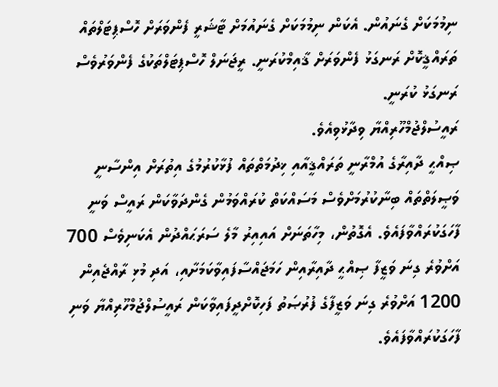ނިމުމަކަށް ގެނައުން. އެކަން ނިމުމަކަށް ގެނައުމަށް ޓާޝަރީ ފެންވަރަށް ހޮސްޕިޓަލްތައް ތަރައްޤީކޮށް ރަނގަޅު ފެންވަރަށް ޤާއިމްކުރަނީ. ރީޖަނަލް ހޮސްޕިޓަލްތަކުގެ ފެންވަރުވެސް ރަނގަޅު ކުރަނީ.
ރައީސުލްޖުމްހޫރިއްޔާ ވިދާޅުވިއެވެ.
ޞިއްޙީ ދާއިރާގެ އުމްރާނީ ތަރައްޤީއާއި ޚިދުމަތްތައް ފުޅާކުރުމުގެ އިތުރަށް އިންސާނީ ވަޞީލަތްތައް ބިނާކުރުމަށްވެސް މަސައްކަތް ކުރައްވަމުން ގެންދަވާކަން ރައީސް ވަނީ ފާހަގަކުރައްވާފައެވެ. އެގޮތުން، މިހާތަނަށް އައިއިރު މާލެ ސަރަޙައްދުން އެކަނިވެސް 700 އަށްވުރެ ގިނަ ވަޒީފާ ޞިއްޙީ ދާއިރާއިން ހަމަޖައްސާފައިވާކަމަށާއި، އަދި މުޅި ރާއްޖެއިން 1200 އަށްވުރެ ގިނަ ވަޒީފާގެ ފުރުޞަތު ފަހިކޮށްދީފައިވާކަން ރައީސުލްޖުމްހޫރިއްޔާ ވަނި ފާހަގަކުރައްވާފައެވެ.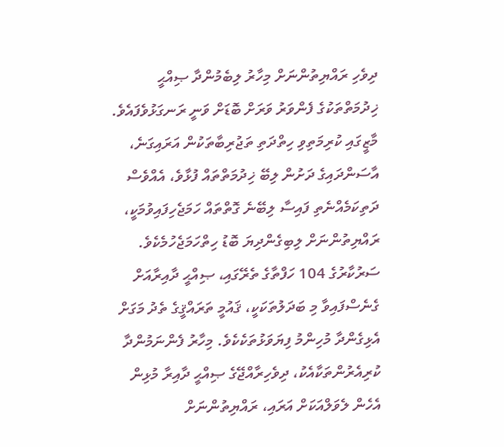ދިވެހި ރައްޔިތުންނަށް މިހާރު ލިބެމުންދާ ޞިއްޙީ ޚިދުމަތްތަކުގެ ފެންވަރު ވަރަށް ބޮޑަށް ވަނީ ރަނގަޅުވެފައެވެ. މާޒީގައި ކުރިމަތިވި ހިތްދަތި ތަޖުރިބާތަކުން އަރައިގަނެ، އާސަންދައިގެ ދަށުން ލިބޭ ޚިދުމަތްތައް ފުޅާވެ، އެއްވެސް ދަތިކަމެއްނެތި ފައިސާ ލިބޭނެ ގޮތްތައް ހަމަޖެހިފައިވުމަކީ، ރައްޔިތުންނަށް ލިބިގެންދިޔަ ބޮޑު ހިތްހަމަޖެހުމެކެވެ. ސަރުކާރުގެ 104 ހަފްތާގެ ތެރޭގައި، ޞިއްޙީ ދާއިރާއަށް ގެނެސްފައިވާ މި ބަދަލުތަކަކީ، ޤައުމީ ތަރައްޤީގެ ތެދު މަގަށް އެޅިގެންދާ މުހިންމު ފިޔަވަޅުތަކެކެވެ. މިހާރު ފެންނަމުންދާ ކުރިއެރުންތަކާއެކު، ދިވެހިރާއްޖޭގެ ޞިއްޙީ ދާއިރާ މުޅިން އެހެން ލެވަލްއަކަށް އަރައި، ރައްޔިތުންނަށް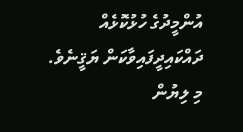އުންމީދުގެ ހުޅުކޮޅެއް ދައްކައިދީފައިވާކަން ޔަޤީނެވެ.
މި ލިޔުން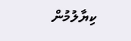ކިޔާލުމުން